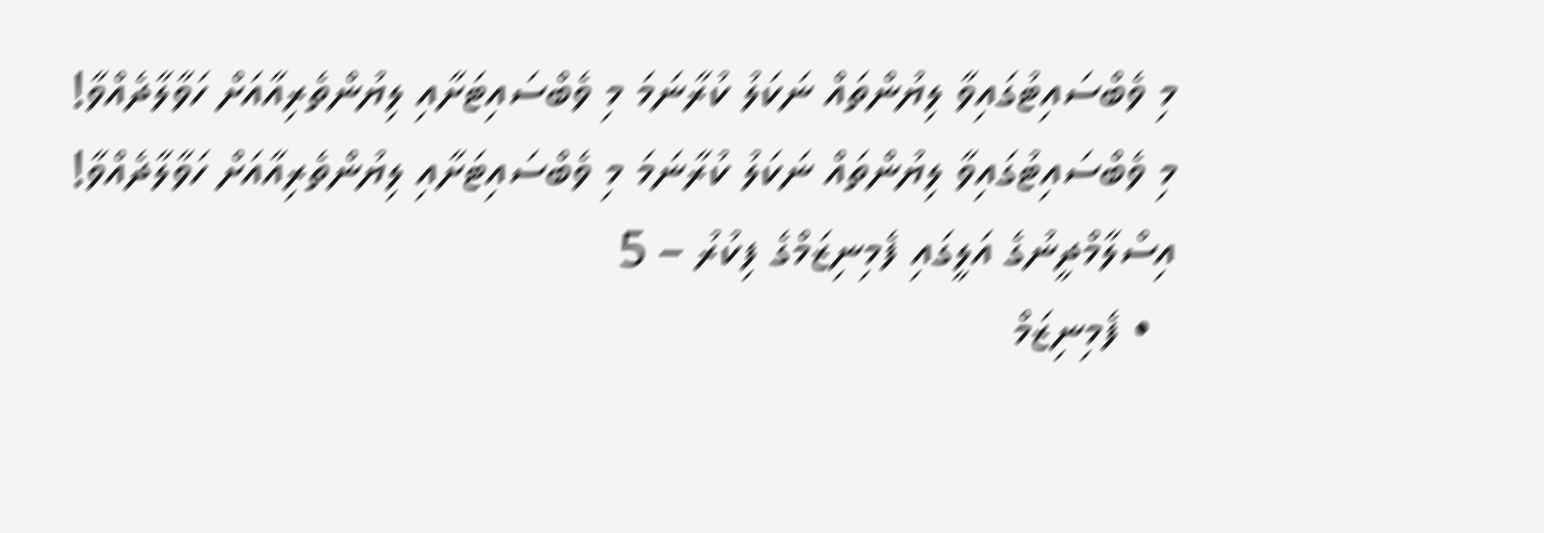މި ވެބްސައިޓުގައިވާ ލިޔުންތައް ނަކަލު ކުރާނަމަ މި ވެބްސައިޓަށާއި ލިޔުންތެރިއާއަށް ހަވާލާދެއްވާ!
މި ވެބްސައިޓުގައިވާ ލިޔުންތައް ނަކަލު ކުރާނަމަ މި ވެބްސައިޓަށާއި ލިޔުންތެރިއާއަށް ހަވާލާދެއްވާ!
އިސްލާމްދީނުގެ އަލީގައި ފެމިނިޒަމްގެ ފިކުރު – 5
  • ފެމިނިޒަމް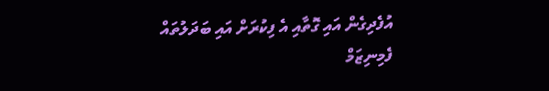އުފެދިގެން އައި ގޮތާއި އެ ފިކުރަށް އައި ބަދަލުތައް
ފެމިނިޒަމް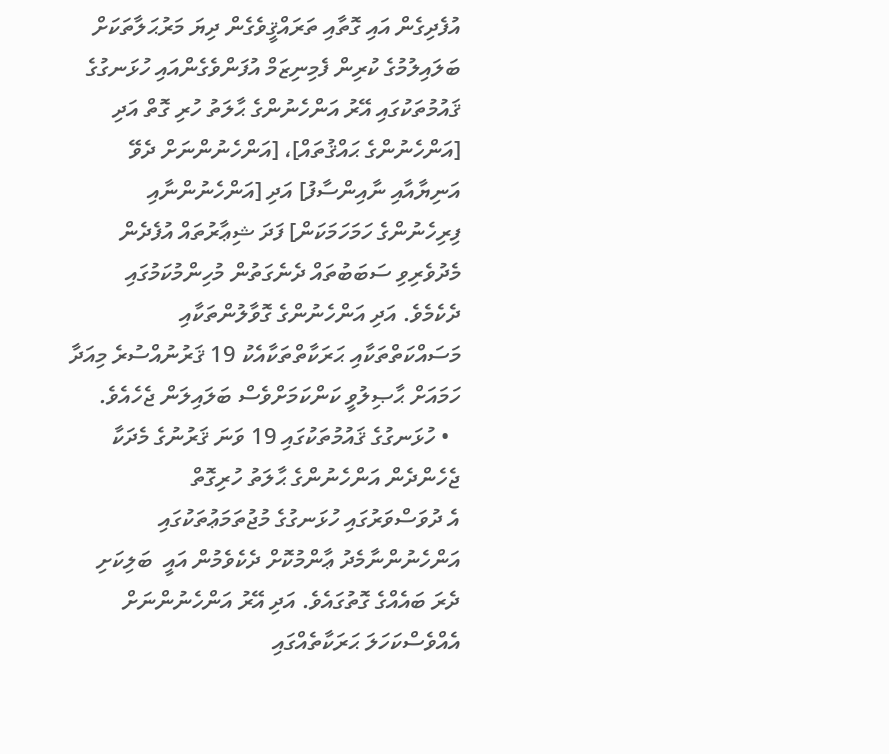އުފެދިގެން އައި ގޮތާއި ތަރައްޤީވެގެން ދިޔަ މަރުޙަލާތަކަށް ބަލައިލުމުގެ ކުރިން ފެމިނިޒަމް އުފަންވެގެންއައި ހުޅަނގުގެ ޤައުމުތަކުގައި އޭރު އަންހެނުންގެ ޙާލަތު ހުރި ގޮތް އަދި [އަންހެނުންގެ ޙައްޤުތައް]، [އަންހެނުންނަށް ދެވޭ އަނިޔާއާއި ނާއިންސާފު] އަދި [އަންހެނުންނާއި ފިރިހެނުންގެ ހަމަހަމަކަން] ފަދަ ޝިޢާރުތައް އުފެދެން މެދުވެރިވި ސަބަބުތައް ދެނެގަތުން މުހިންމުކަމުގައި ދެކެމެވެ. އަދި އަންހެނުންގެ ގޮވާލުންތަކާއި މަސައްކަތްތަކާއި ޙަރަކާތްތަކާއެކު 19 ޤަރުނުއްސުރެ މިއަދާ ހަމައަށް ޙާޞިލުވީ ކަންކަމަށްވެސް ބަލައިލަން ޖެހެއެވެ.
  • ހުޅަނގުގެ ޤައުމުތަކުގައި 19 ވަނަ ޤަރުނުގެ މެދަކާ ޖެހެންދެން އަންހެނުންގެ ޙާލަތު ހުރިގޮތް
އެ ދުވަސްވަރުގައި ހުޅަނގުގެ މުޖުތަމަޢުތަކުގައި އަންހެނުންނާމެދު ޢާންމުކޮށް ދެކެވެމުން އައީ  ބަލިކަށި ދެރަ ބައެއްގެ ގޮތުގައެވެ. އަދި އޭރު އަންހެނުންނަށް އެއްވެސްކަހަލަ ޙަރަކާތެއްގައި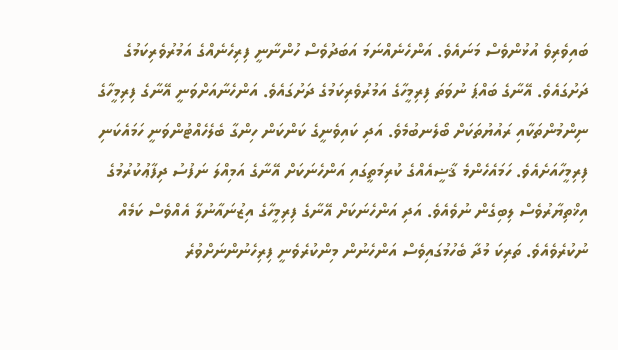ބައިވެރިވެ އުޅުންވެސް މަނައެވެ. އަންހެނެއްނަމަ އަބަދުވެސް ހުންނާނީ ފިރިހެނެއްގެ އަމުރުވެރިކަމުގެ ދަށުގައެވެ. އޭނާގެ ބައްޕަ ނުވަތަ ފިރިމީހާގެ އަމުރުވެރިކަމުގެ ދަށުގައެވެ. އަންހެނާއަށްވަނީ އޭނާގެ ފިރިމީހާގެ ނިންމުންތަކާއި ރައުޔުތަކަށް ބޯލެނބުމެވެ. އަދި ކައިވެނީގެ ކަންކަން ހިންގާ ބެލެހެއްޓުންވަނީ ހަމައެކަނި ފިރިމީހާއަށެއެވެ. ހަމައެހެންމެ ޤާޟީއެއްގެ ކުރިމަތީގައި އަންހެނަކަށް އޭނާގެ އަމިއްލަ ނަފުސު ދިފާޢުކުރުމުގެ އިޚްތިޔާރުވެސް ލިބިގެން ނުވެއެވެ. އަދި އަންހެނަކަށް އޭނާގެ ފިރިމީހާގެ އިޒުނައާނުލާ އެއްވެސް ކަމެއް ނުކުރެވެއެވެ. ތަރިކަ މުދާ ބެހުމުގައިވެސް އަންހެނުން މިންކުރެވެނީ ފިރިހެނުންނަށްވުރެ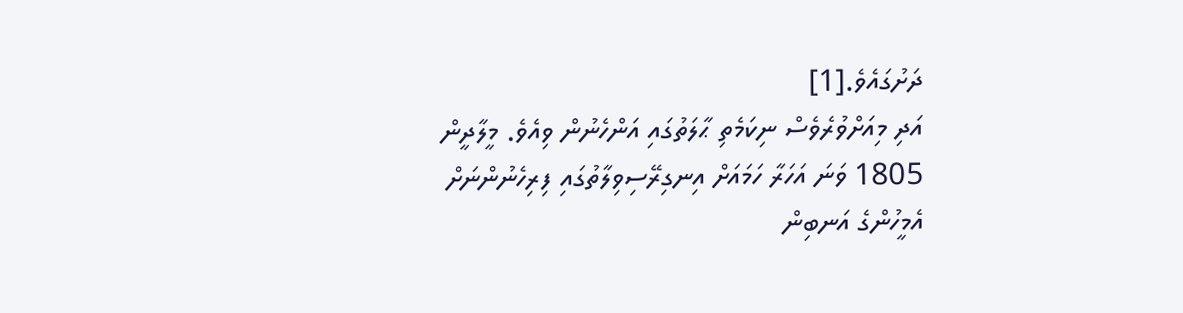ދަށުގައެވެ.[1]
އަދި މިއަށްވުރެވެސް ނިކަމެތި ޙާލަތުގައި އަންހެނުން ވިއެވެ. މީލާދީން 1805 ވަނަ އަހަރާ ހަމައަށް އިނގިރޭސިވިލާތުގައި ފިރިހެނުންނަށް އެމީހުންގެ އަނބިން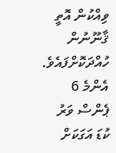ވިއްކުން އޮތީ ޤާނޫނުން ހުއްދަކޮށްފައެވެ. އެންމެ 6 ޕެންސް ވަރު ކުޑަ އަގަކަށް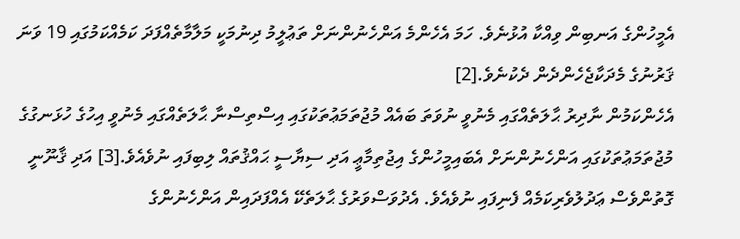އެމީހުންގެ އަނބިން ވިއްކާ އުޅުނެވެ. ހަމަ އެހެންމެ އަންހެނުންނަށް ތަޢުލީމު ދިނުމަކީ މަލާމާތެއްފަދަ ކަމެއްކަމުގައި 19 ވަނަ ޤަރުނުގެ މެދަކާޖެހެންދެން ދެކުނެވެ.[2]
އެހެންކަމުން ނާދިރު ޙާލަތެއްގައި މެނުވީ ނުވަތަ ބައެއް މުޖުތަމަޢުތަކުގައި އިސްތިސްނާ ޙާލަތެއްގައި މެނުވީ އިހުގެ ހުޅަނގުގެ މުޖުތަމަޢުތަކުގައި އަންހެނުންނަށް އެބައިމީހުންގެ އިޖުތިމާޢީ އަދި ސިޔާސީ ޙައްޤުތައް ލިބިފައި ނުވެއެވެ.[3] އަދި ޤާނޫނީ ގޮތުންވެސް ޢަދުލުވެރިކަމެއް ފެނިފައި ނުވެއެވެ. އެދުވަސްވަރުގެ ޙާލަތެކޭ އެއްފަދައިން އަންހެނުންގެ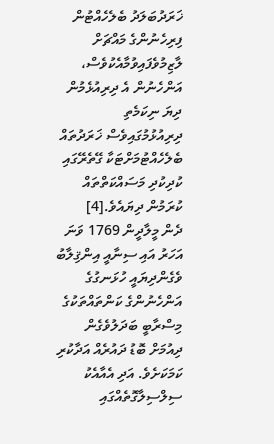ޚަރަދުބަލަދު ބެލެހެއްޓުން ފިރިހެނުންގެ މައްޗަށް ލާޒިމުވެފައިވުމާއެކުވެސް، އަންހެނުން އެ ދިރިއުޅެމުން ދިޔަ ނިކަމެތި ދިރިއުޅުމުގައިވެސް ޚަރަދުތައް ބެލެހެއްޓުމަށްޓަކާ ގޭތެރޭގައި ކުދިކުދި މަސައްކަތްތައް ކުރަމުން ދިޔައެވެ.[4]
ދެން މީލާދީން 1769 ވަނަ އަހަރު އައި ސިނާއީ އިންޤިލާބު ވެގެންދިޔައީ ހުޅަނގުގެ އަންހެނުންގެ ކަންތައްތަކުގެ މިސްރާބީ ބަދަލުވެގެން ދިއުމަށް ބޮޑު ދައުރެއް އަދާކުރި ކަމަކަށެވެ. އަދި އެއާއެކު ސިލްސިލާގޮތެއްގައި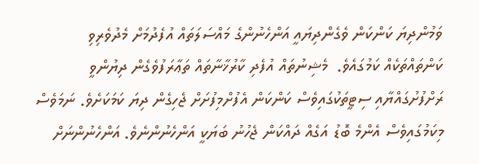ވަމުންދިޔަ ކަންކަން ވެގެންދިޔައީ އަންހެނުންގެ މައްސަލަތައް އުފެދުމަށް މެދުވެރިވި ކަންތައްތަކެއް ކަމުގައެވެ.  މެޝިނުތައް އުފެދި ކާރުޚާނާތައް ތަޢާރަފުވެގެން ދިޔުންވީ ރަށްފުށުގައްޔާއި ސިޓީތަކުގައިވެސް ކަންކަން އެފުށްމިފުށަށް ޖެހިގެން ދިޔަ ކަމަކަށެވެ. ނަމަވެސް މިކަމުގައިވެސް އެންމެ ބޮޑު އަގެއް ދައްކަން ޖެހުނު ބަޔަކީ އަންހެނުންނެވެ. އަންހެނުންނަށް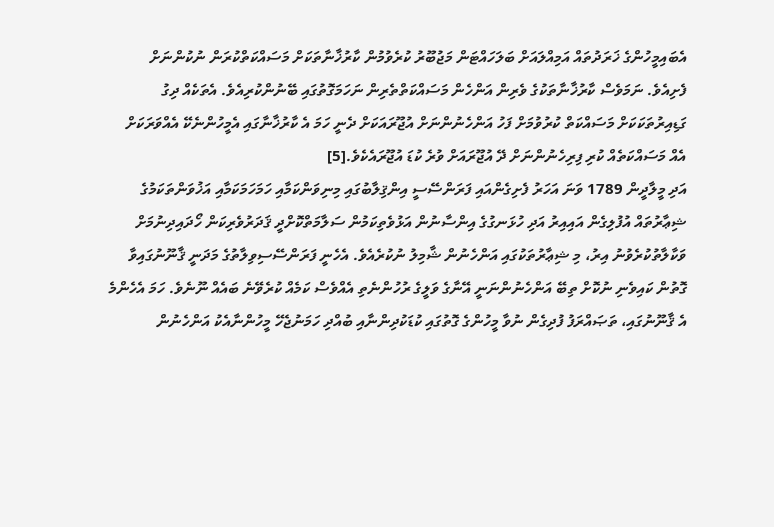އެބައިމީހުންގެ ޚަރަދުތައް އަމިއްލައަށް ބަލަހައްޓަން މަޖުބޫރު ކުރެވުމުން ކާރުޚާނާތަކަށް މަސައްކަތްކުރަން ނުކުންނަށް ފެށިއެވެ. ނަމަވެސް ކާރުޚާނާތަކުގެ ވެރިން އަންހެން މަސައްކަތްތެރިން ނަހަމަގޮތުގައި ބޭނުންކުރިއެވެ. އެތަކެއް ދިގު ގަޑިއިރުތަކަކަށް މަސައްކަތް ކުރުވުމަށް ފަހު އަންހެނުންނަށް އުޖޫރައަކަށް ދެނީ ހަމަ އެ ކާރުޚާނާގައި އެމީހުންނެކޭ އެއްވަރަކަށް އެއް މަސައްކަތެއް ކުރި ފިރިހެނުންނަށް ދޭ އުޖޫރައަށް ވުރެ ކުޑަ އުޖޫރައެކެވެ.[5]
އަދި މީލާދީން 1789 ވަނަ އަހަރު ފެށިގެންއައި ފަރަންސޭސީ އިންޤިލާބުގައި މިނިވަންކަމާއި ހަމަހަމަކަމާއި އަޚުވަންތަކަމުގެ ޝިޢާރުތައް އުފުލިގެން އައިއިރު އަދި ހުޅަނގުގެ އިންސާނުން އަޅުވެތިކަމުން ސަލާމަތްކޮށްދީ ޤަދަރުވެރިކަން ހޯދައިދިނުމަށް ވަކާލާތުކުރެވުނު އިރު، މި ޝިޢާރުތަކުގައި އަންހެނުން ޝާމިލު ނުކުރެއެވެ. އެހެނީ ފަރަންސޭސިވިލާތުގެ މަދަނީ ޤާނޫނުގައިވާ ގޮތުން ކައިވެނި ނުކޮށް ތިބޭ އަންހެނުންނަނީ އޭނާގެ ވަލީގެ ރުހުންނެތި އެއްވެސް ކަމެއް ކުރެވޭނެ ބައެއް ނޫނެވެ. ހަމަ އެހެންމެ އެ ޤާނޫނުގައި، ތަޞައްރަފު ފުދިގެން ނުވާ މީހުންގެ ގޮތުގައި ކުޑަކުދިންނާއި ބުއްދި ހަމަނުޖެހޭ މީހުންނާއެކު އަންހެނުން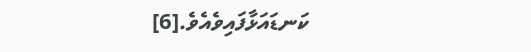ކަނޑައަޅާފައިވެއެވެ.[6]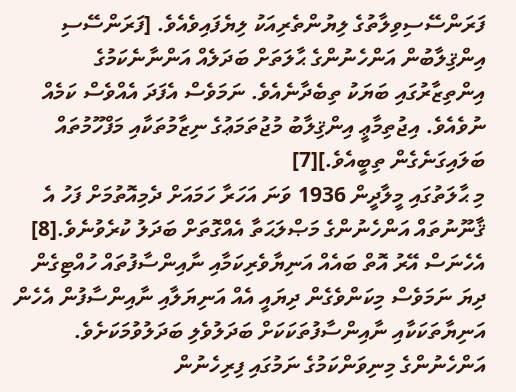ފަރަންސޭސިވިލާތުގެ ލިޔުންތެރިއަކު ލިޔެފައިވެއެވެ. [ފަރަންސޭސި އިންޤިލާބުން އަންހެނުންގެ ޙާލަތަށް ބަދަލެއް އަންނާނެކަމުގެ އިންތިޒާރުގައި ބަޔަކު ތިބެދާނެއެވެ. ނަމަވެސް އެފަދަ އެއްވެސް ކަމެއް ނުވެއެވެ. އިޖުތިމާޢީ އިންޤިލާބު މުޖުތަމަޢުގެ ނިޒާމުތަކާއި މަފްހޫމުތައް ބަލައިގަނެގެން ތިބީއެވެ.][7]
މި ޙާލަތުގައި މީލާދީން 1936 ވަނަ އަހަރާ ހަމައަށް ދެމިއޮތުމަށް ފަހު އެ ޤާނޫނުތައް އަންހެނުންގެ މަޞްލަޙަތާ އެއްގޮތަށް ބަދަލު ކުރެވުނެވެ.[8] އެހެނަސް އޭރު އޮތް ބައެއް އަނިޔާވެރިކަމާއި ނާއިންސާފުތައް ހުއްޓިގެން ދިޔަ ނަމަވެސް މިކަންވެގެން ދިޔައީ އެއް އަނިޔަލާއި ނާއިންސާފުން އެހެން އަނިޔާތަކަކާއި ނާއިންސާފުތަކަކަށް ބަދަލުވެލި ބަދަލުވުމަކަށެވެ. އަންހެނުންގެ މިނިވަންކަމުގެ ނަމުގައި ފިރިހެނުން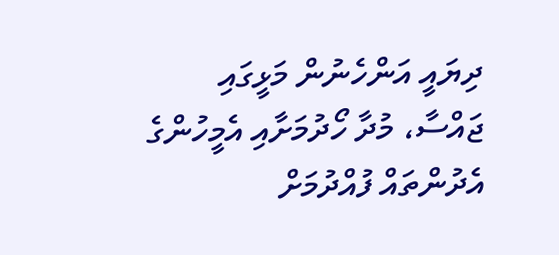ދިޔައީ އަންހެނުން މަޅީގައި ޖައްސާ، މުދާ ހޯދުމަށާއި އެމީހުންގެ އެދުންތައް ފުއްދުމަށް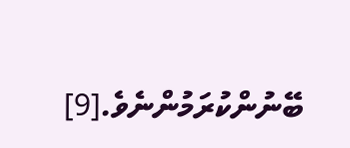ބޭނުންކުރަމުންނެވެ.[9]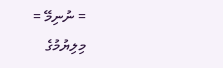= ނުނިމޭ =
މިލިޔުމުގެ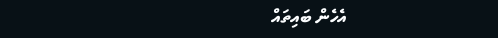އެހެން ބައިތައް